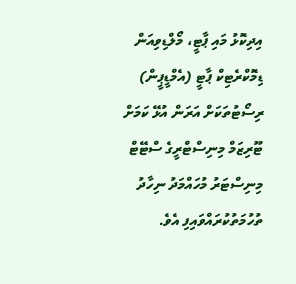އިދިކޮޅު މައި ޕާޓީ، މޯލްޑިވިއަން ޑިމޮކްރެޓިކް ޕާޓީ (އެމްޑީޕީން) ރިސޯޓުތަކަށް އަރަން އުޅޭ ކަމަށް ޓޫރިޒަމް މިނިސްޓްރީގެ ސްޓޭޓް މިނިސްޓަރު މުހައްމަދު ނިހާދު ތުހުމަތުކުރައްވައިފި އެވެ.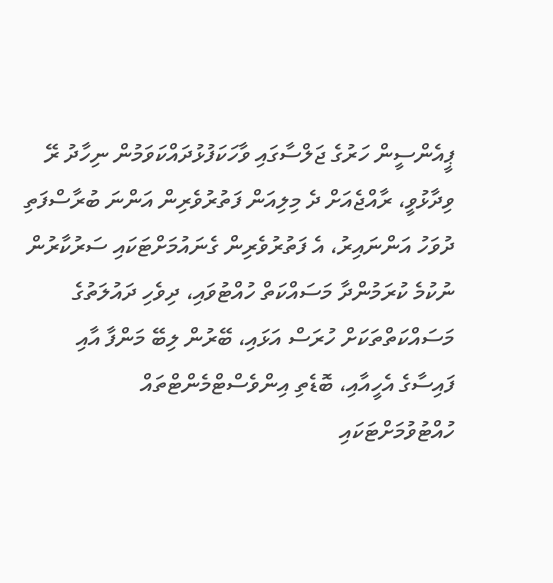ޕީއެންސީން ހަރުގެ ޖަލްސާގައި ވާހަކަފުޅުދައްކަވަމުން ނިހާދު ރޭ ވިދާޅުވީ، ރާއްޖެއަށް ދެ މިލިއަން ފަތުރުވެރިން އަންނަ ބުރާސްފަތި ދުވަހު އަންނައިރު، އެ ފަތުރުވެރިން ގެނައުމަށްޓަކައި ސަރުކާރުން ނުކުމެ ކުރަމުންދާ މަސައްކަތް ހުއްޓުވައި، ދިވެހި ދައުލަތުގެ މަސައްކަތްތަކަށް ހުރަސް އަޅައި، ބޭރުން ލިބޭ މަންފާ އާއި ފައިސާގެ އެހީއާއި، ބޮޑެތި އިންވެސްޓްމެންޓްތައް ހުއްޓުވުމަށްޓަކައި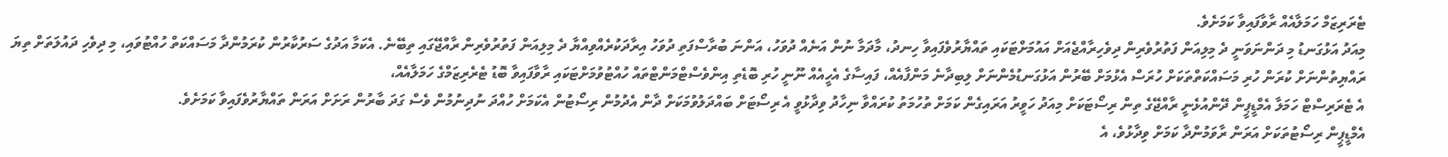ޓެރަރިޒަމް ހަމަލާއެއް ރާވާފައިވާ ކަމަށެވެ.
މިއަދު އަޅުގަނޑު މި ދަންނަވަނީ ދެ މިލިއަން ފަތުރުވެރިން ދިވެހިރާއްޖެއަށް އައުމަށްޓަކައި ތައްޔާރުވެފައިވާ ހިނދު، މާދަމާ ނުން އަނެއް ދުވަހު، އަންނަ ބުރާސްފަތި ދުވަހު އިރާދަކުރެއްވިއްޔާ ދެ މިލިއަން ފަތުރުވެރިން ރާއްޖޭގައި ތިބޭނެ. އެކަމާ އަދުގެ ސަރުކާރުން ކުރަމުންދާ މަސައްކަތް ހުއްޓުވައި، މި ދިވެހި ދައުލަތަށް ތިޔަ ރައްޔިތުންނަށް ކުރަން ހުރި މަސައްކަތްތަކަށް ހުރަސް އެޅުމަށް ބޭރުން އަޅުގަނޑުމެންނަށް ލިބިދާނެ މަންފާއެއް، ފައިސާގެ އެހީއެއް ނޫނީ ހުރި ބޮޑެތި އިންވެސްޓްމަންޓްތައް ހުއްޓުވުމަށްޓަކައި ރާވާފައިވާ ބޮޑު ޓެރެރިޒަމްގެ ހަމަލާއެއް،
އެ ޓެރަރިސްޓް ހަމަލާ އެމްޑީޕީން ދޭންއުޅެނީ ރާއްޖޭގެ ތިން ރިސޯޓަކަށް މިއަދު ހަވީރު އަރައިގެން ކަމަށް ތުހުމަތު ކުރައްވާ ނިހާދު ވިދާޅުވީ އެ ރިސޯޓަށް ބައްދަލުވުމަކަށް ދާން އެދުމުން ރިސޯޓުން އެކަމަށް ހުއްދަ ނުދިނުމުން ވެސް ގަދަ ބާރުން ރަށަށް އަރަން ތައްޔާރުވެފައިވާ ކަމަށެވެ.
އެމްޑީޕީން ރިސޯޓުތަކަށް އަރަން ރާވަމުންދާ ކަމަށް ވިދާޅުވެ، އެ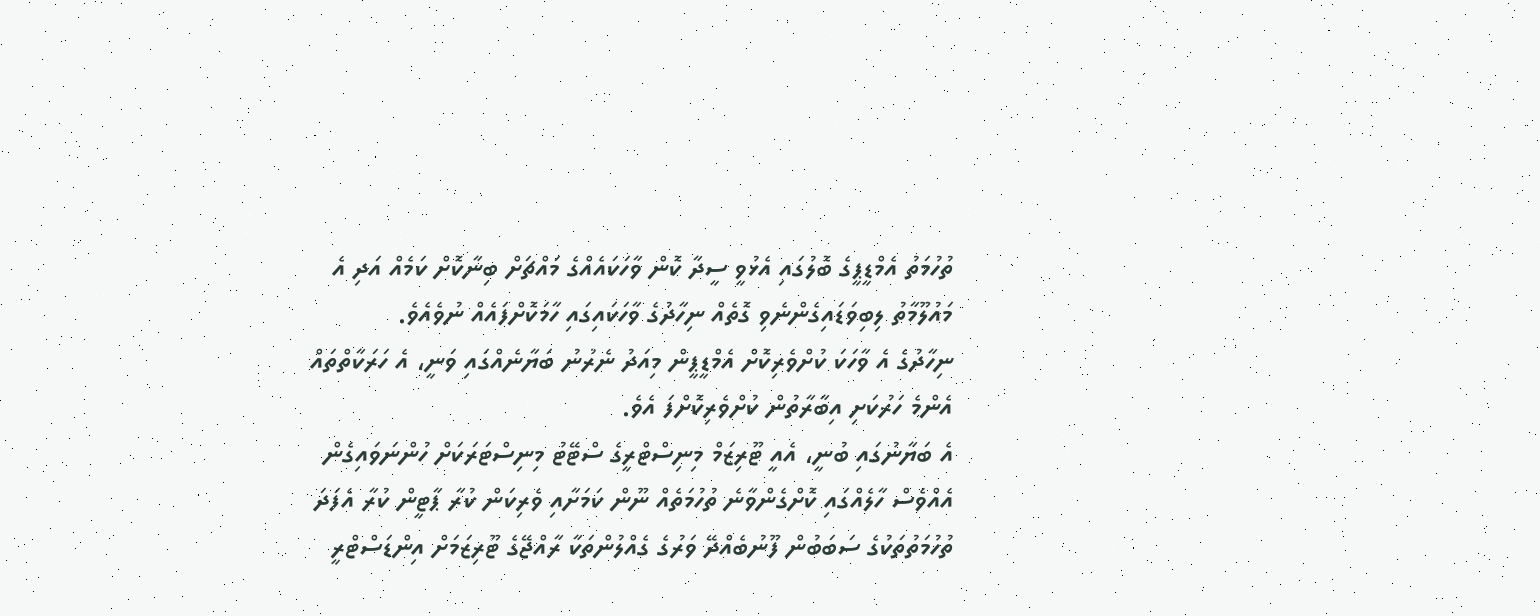ތުހުމަތު އެމްޑީޕީގެ ބޮލުގައި އެޅުވީ ސީދާ ކޮން ވާހަކައެއްގެ މައްޗަށް ބިނާކޮށް ކަމެއް އަދި އެ މައުލޫމާތު ލިބިވަޑައިގެންނެވި ގޮތެއް ނިހާދުގެ ވާހަކައިގައި ހާމަކޮށްފައެއް ނުވެއެވެ.
ނިހާދުގެ އެ ވާހަކަ ކުށްވެރިކޮށް އެމްޑީޕީން މިއަދު ނެރުނު ބަޔާނެއްގައި ވަނީ، އެ ހަރަކާތްތައް އެންމެ ހަރުކަށި އިބާރާތުން ކުށްވެރިކޮށްފަ އެވެ.
އެ ބަޔާނުގައި ބުނީ، އެއީ ޓޫރިޒަމް މިނިސްޓްރީގެ ސްޓޭޓު މިނިސްޓަރަކަށް ހުންނަވައިގެން އެއްވެސް ހާލެއްގައި ކޮށްގެންވާނެ ތުހުމަތެއް ނޫން ކަމަށާއި ވެރިކަން ކުރާ ޕާޓީން ކުރާ އެފަދަ ތުހުމަތުތަކުގެ ސަބަބުން ފޫނުބެއްދޭ ވަރުގެ ގެއްލުންތަކާ ރާއްޖޭގެ ޓޫރިޒަމަށް އިންޑަސްޓްރީ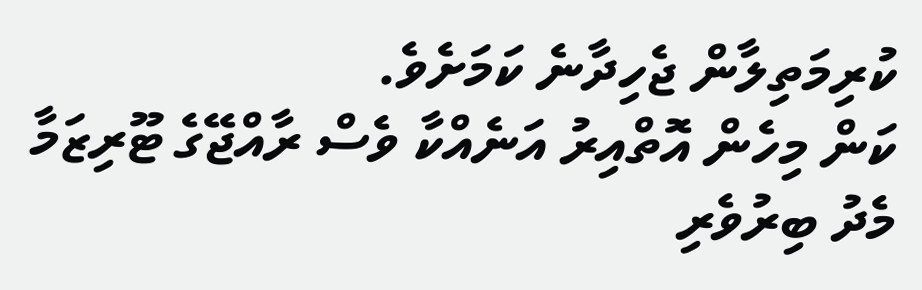ކުރިމަތިލާން ޖެހިދާނެ ކަމަށެވެ.
ކަން މިހެން އޮތްއިރު އަނެއްކާ ވެސް ރާއްޖޭގެ ޓޫރިޒަމާ މެދު ބިރުވެރި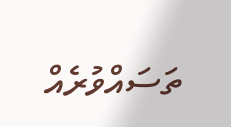ތަސައްވުރެއް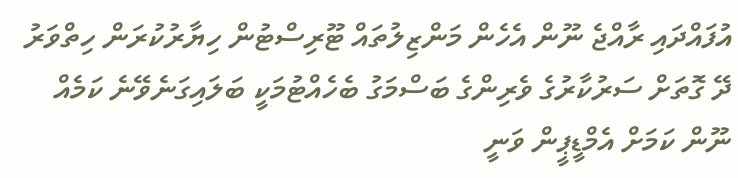އުފައްދައި ރާއްޖެ ނޫން އެހެން މަންޒިލުތައް ޓޫރިސްޓުން ހިޔާރުކުރަން ހިތްވަރު ދޭ ގޮތަށް ސަރުކާރުގެ ވެރިންގެ ބަސްމަގު ބެހެއްޓުމަކީ ބަލައިގަނެވޭނެ ކަމެއް ނޫން ކަމަށް އެމްޑީޕީން ވަނީ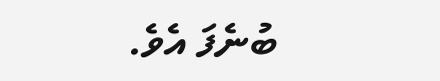ބުނެފަ އެވެ.